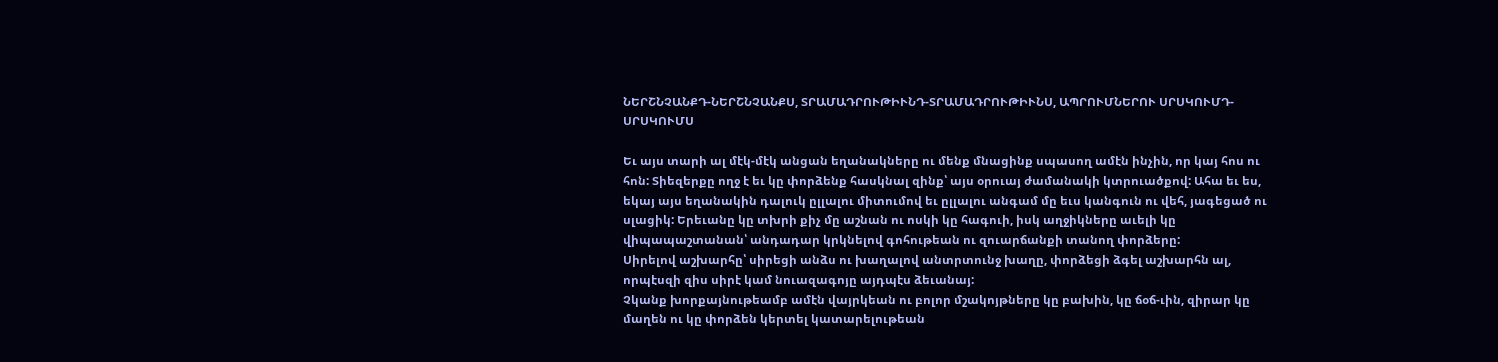ՆԵՐՇՆՉԱՆՔԴ-ՆԵՐՇՆՉԱՆՔՍ, ՏՐԱՄԱԴՐՈՒԹԻՒՆԴ-ՏՐԱՄԱԴՐՈՒԹԻՒՆՍ, ԱՊՐՈՒՄՆԵՐՈՒ ՍՐՍԿՈՒՄԴ-ՍՐՍԿՈՒՄՍ

Եւ այս տարի ալ մէկ-մէկ անցան եղանակները ու մենք մնացինք սպասող ամէն ինչին, որ կայ հոս ու հոն: Տիեզերքը ողջ է եւ կը փորձենք հասկնալ զինք՝ այս օրուայ ժամանակի կտրուածքով: Ահա եւ ես, եկայ այս եղանակին դալուկ ըլլալու միտումով եւ ըլլալու անգամ մը եւս կանգուն ու վեհ, յագեցած ու սլացիկ: Երեւանը կը տխրի քիչ մը աշնան ու ոսկի կը հագուի, իսկ աղջիկները աւելի կը վիպապաշտանան՝ անդադար կրկնելով գոհութեան ու զուարճանքի տանող փորձերը:
Սիրելով աշխարհը՝ սիրեցի անձս ու խաղալով անտրտունջ խաղը, փորձեցի ձգել աշխարհն ալ, որպէսզի զիս սիրէ կամ նուազագոյը այդպէս ձեւանայ:
Չկանք խորքայնութեամբ ամէն վայրկեան ու բոլոր մշակոյթները կը բախին, կը ճօճ-ւին, զիրար կը մաղեն ու կը փորձեն կերտել կատարելութեան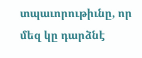տպաւորութիւնը, որ մեզ կը դարձնէ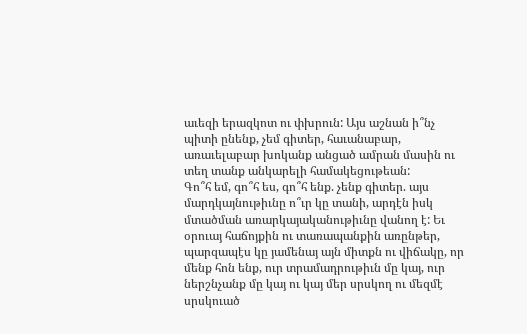աւեզի երազկոտ ու փխրուն: Այս աշնան ի՞նչ պիտի ընենք, չեմ գիտեր, հաւանաբար, առաւելաբար խոկանք անցած ամրան մասին ու տեղ տանք անկարելի համակեցութեան:
Գո՞հ եմ, գո՞հ ես, գո՞հ ենք. չենք գիտեր. այս մարդկայնութիւնը ո՞ւր կը տանի, արդէն իսկ մտածման առարկայականութիւնը վանող է: Եւ օրուայ հաճոյքին ու տառապանքին առընթեր, պարզապէս կը յամենայ այն միտքն ու վիճակը, որ մենք հոն ենք, ուր տրամադրութիւն մը կայ, ուր ներշնչանք մը կայ ու կայ մեր սրսկող ու մեզմէ սրսկուած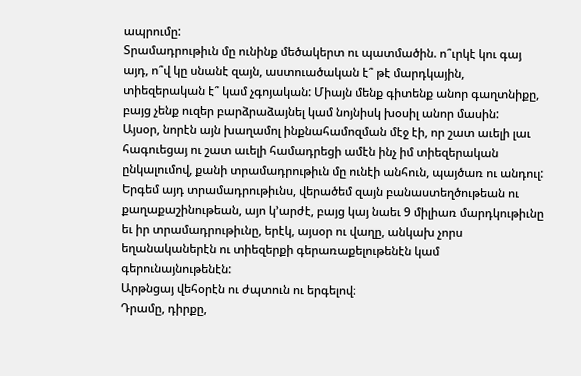ապրումը:
Տրամադրութիւն մը ունինք մեծակերտ ու պատմածին. ո՞ւրկէ կու գայ այդ, ո՞վ կը սնանէ զայն, աստուածական է՞ թէ մարդկային, տիեզերական է՞ կամ չգոյական: Միայն մենք գիտենք անոր գաղտնիքը, բայց չենք ուզեր բարձրաձայնել կամ նոյնիսկ խօսիլ անոր մասին:
Այսօր, նորէն այն խաղամոլ ինքնահամոզման մէջ էի, որ շատ աւելի լաւ հագուեցայ ու շատ աւելի համադրեցի ամէն ինչ իմ տիեզերական ընկալումով, քանի տրամադրութիւն մը ունէի անհուն, պայծառ ու անդուլ: Երգեմ այդ տրամադրութիւնս, վերածեմ զայն բանաստեղծութեան ու քաղաքաշինութեան, այո կ՚արժէ, բայց կայ նաեւ 9 միլիառ մարդկութիւնը եւ իր տրամադրութիւնը, երէկ, այսօր ու վաղը, անկախ չորս եղանականերէն ու տիեզերքի գերառաքելութենէն կամ գերունայնութենէն:
Արթնցայ վեհօրէն ու ժպտուն ու երգելով։
Դրամը, դիրքը,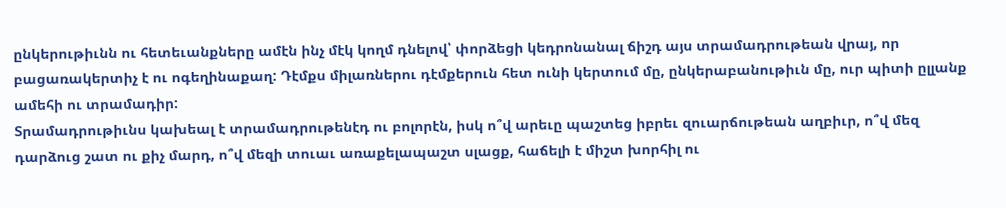ընկերութիւնն ու հետեւանքները ամէն ինչ մէկ կողմ դնելով՝ փորձեցի կեդրոնանալ ճիշդ այս տրամադրութեան վրայ, որ բացառակերտիչ է ու ոգեղինաքաղ: Դէմքս միլառներու դէմքերուն հետ ունի կերտում մը, ընկերաբանութիւն մը, ուր պիտի ըլլանք ամեհի ու տրամադիր:
Տրամադրութիւնս կախեալ է տրամադրութենէդ ու բոլորէն, իսկ ո՞վ արեւը պաշտեց իբրեւ զուարճութեան աղբիւր, ո՞վ մեզ դարձուց շատ ու քիչ մարդ, ո՞վ մեզի տուաւ առաքելապաշտ սլացք, հաճելի է միշտ խորհիլ ու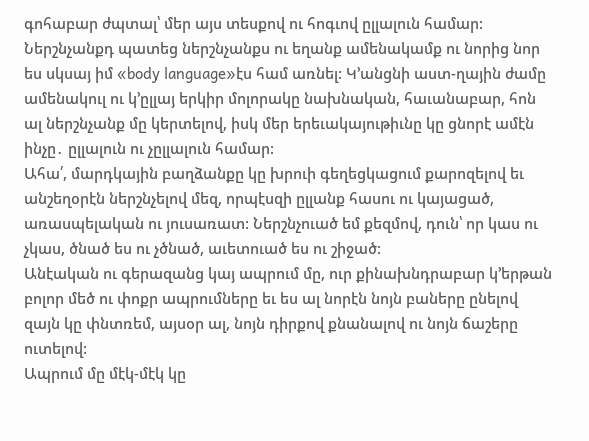գոհաբար ժպտալ՝ մեր այս տեսքով ու հոգւով ըլլալուն համար:
Ներշնչանքդ պատեց ներշնչանքս ու եղանք ամենակամք ու նորից նոր ես սկսայ իմ «body language»էս համ առնել: Կ՚անցնի աստ-ղային ժամը ամենակուլ ու կ՚ըլլայ երկիր մոլորակը նախնական, հաւանաբար, հոն ալ ներշնչանք մը կերտելով, իսկ մեր երեւակայութիւնը կը ցնորէ ամէն ինչը․ ըլլալուն ու չըլլալուն համար:
Ահա՛, մարդկային բաղձանքը կը խրուի գեղեցկացում քարոզելով եւ անշեղօրէն ներշնչելով մեզ, որպէսզի ըլլանք հասու ու կայացած, առասպելական ու յուսառատ: Ներշնչուած եմ քեզմով, դուն՝ որ կաս ու չկաս, ծնած ես ու չծնած, աւետուած ես ու շիջած:
Անէական ու գերազանց կայ ապրում մը, ուր քինախնդրաբար կ՚երթան բոլոր մեծ ու փոքր ապրումները եւ ես ալ նորէն նոյն բաները ընելով զայն կը փնտռեմ, այսօր ալ, նոյն դիրքով քնանալով ու նոյն ճաշերը ուտելով:
Ապրում մը մէկ-մէկ կը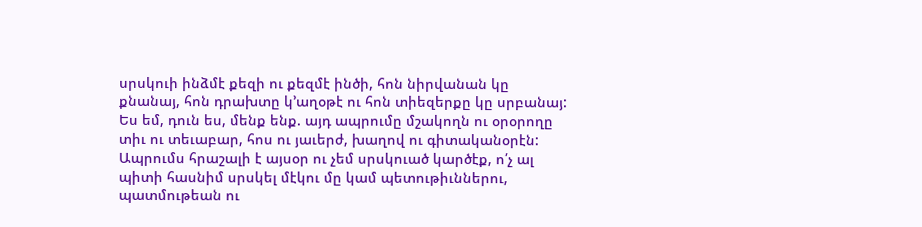սրսկուի ինձմէ քեզի ու քեզմէ ինծի, հոն նիրվանան կը քնանայ, հոն դրախտը կ՚աղօթէ ու հոն տիեզերքը կը սրբանայ:
Ես եմ, դուն ես, մենք ենք. այդ ապրումը մշակողն ու օրօրողը տիւ ու տեւաբար, հոս ու յաւերժ, խաղով ու գիտականօրէն: Ապրումս հրաշալի է այսօր ու չեմ սրսկուած կարծէք, ո՛չ ալ պիտի հասնիմ սրսկել մէկու մը կամ պետութիւններու, պատմութեան ու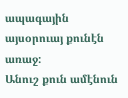ապագային այսօրուայ քունէն առաջ:
Անուշ քուն ամէնուն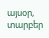այսօր,
տարբեր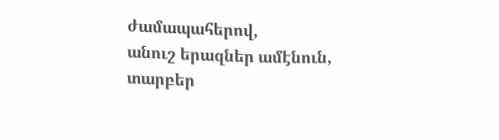ժամապահերով,
անուշ երազներ ամէնուն,
տարբեր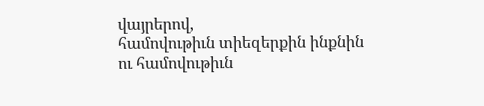վայրերով,
համովութիւն տիեզերքին ինքնին
ու համովութիւն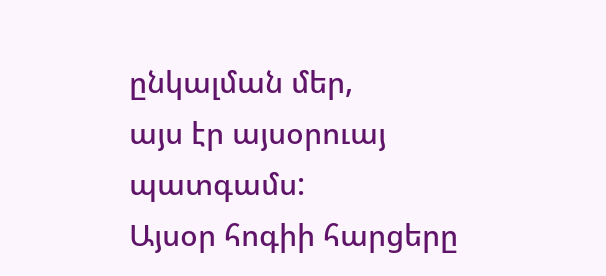ընկալման մեր,
այս էր այսօրուայ պատգամս:
Այսօր հոգիի հարցերը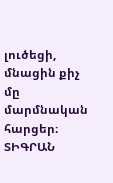լուծեցի, մնացին քիչ մը մարմնական հարցեր։
ՏԻԳՐԱՆ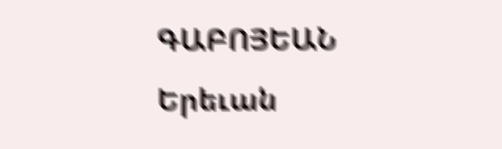ԳԱԲՈՅԵԱՆ
Երեւան